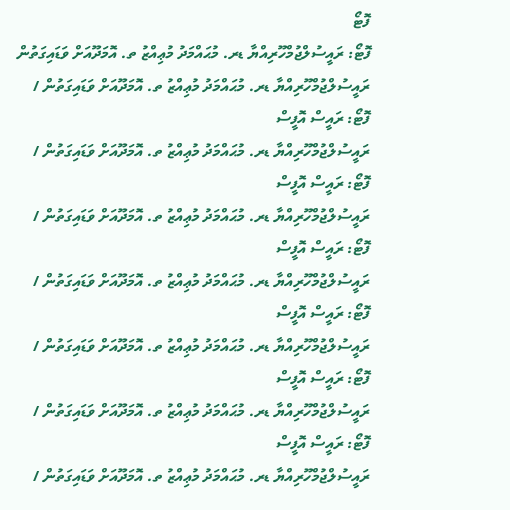ފޮޓޯ
ފޮޓޯ: ރައީސުލްޖުމްހޫރިއްޔާ ޑރ. މުޙައްމަދު މުޢިއްޒު ތ. އޮމަދޫއަށް ވަޑައިގަތުން
ރައީސުލްޖުމްހޫރިއްޔާ ޑރ. މުޙައްމަދު މުޢިއްޒު ތ. އޮމަދޫއަށް ވަޑައިގަތުން / ފޮޓޯ: ރައީސް އޮފީސް
ރައީސުލްޖުމްހޫރިއްޔާ ޑރ. މުޙައްމަދު މުޢިއްޒު ތ. އޮމަދޫއަށް ވަޑައިގަތުން / ފޮޓޯ: ރައީސް އޮފީސް
ރައީސުލްޖުމްހޫރިއްޔާ ޑރ. މުޙައްމަދު މުޢިއްޒު ތ. އޮމަދޫއަށް ވަޑައިގަތުން / ފޮޓޯ: ރައީސް އޮފީސް
ރައީސުލްޖުމްހޫރިއްޔާ ޑރ. މުޙައްމަދު މުޢިއްޒު ތ. އޮމަދޫއަށް ވަޑައިގަތުން / ފޮޓޯ: ރައީސް އޮފީސް
ރައީސުލްޖުމްހޫރިއްޔާ ޑރ. މުޙައްމަދު މުޢިއްޒު ތ. އޮމަދޫއަށް ވަޑައިގަތުން / ފޮޓޯ: ރައީސް އޮފީސް
ރައީސުލްޖުމްހޫރިއްޔާ ޑރ. މުޙައްމަދު މުޢިއްޒު ތ. އޮމަދޫއަށް ވަޑައިގަތުން / ފޮޓޯ: ރައީސް އޮފީސް
ރައީސުލްޖުމްހޫރިއްޔާ ޑރ. މުޙައްމަދު މުޢިއްޒު ތ. އޮމަދޫއަށް ވަޑައިގަތުން /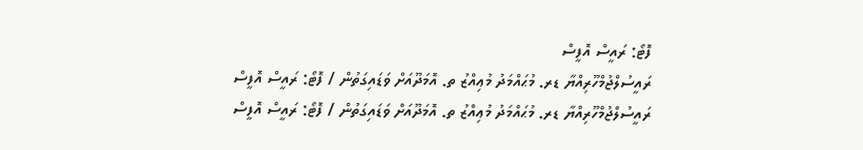ފޮޓޯ: ރައީސް އޮފީސް
ރައީސުލްޖުމްހޫރިއްޔާ ޑރ. މުޙައްމަދު މުޢިއްޒު ތ. އޮމަދޫއަށް ވަޑައިގަތުން / ފޮޓޯ: ރައީސް އޮފީސް
ރައީސުލްޖުމްހޫރިއްޔާ ޑރ. މުޙައްމަދު މުޢިއްޒު ތ. އޮމަދޫއަށް ވަޑައިގަތުން / ފޮޓޯ: ރައީސް އޮފީސް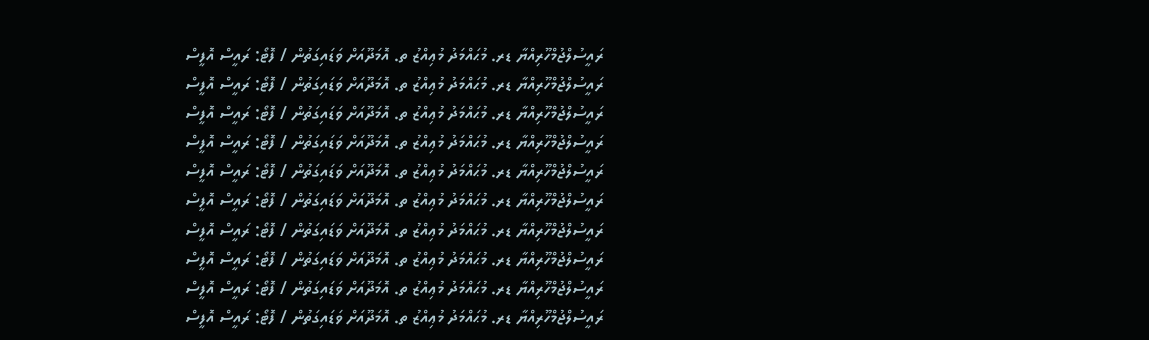ރައީސުލްޖުމްހޫރިއްޔާ ޑރ. މުޙައްމަދު މުޢިއްޒު ތ. އޮމަދޫއަށް ވަޑައިގަތުން / ފޮޓޯ: ރައީސް އޮފީސް
ރައީސުލްޖުމްހޫރިއްޔާ ޑރ. މުޙައްމަދު މުޢިއްޒު ތ. އޮމަދޫއަށް ވަޑައިގަތުން / ފޮޓޯ: ރައީސް އޮފީސް
ރައީސުލްޖުމްހޫރިއްޔާ ޑރ. މުޙައްމަދު މުޢިއްޒު ތ. އޮމަދޫއަށް ވަޑައިގަތުން / ފޮޓޯ: ރައީސް އޮފީސް
ރައީސުލްޖުމްހޫރިއްޔާ ޑރ. މުޙައްމަދު މުޢިއްޒު ތ. އޮމަދޫއަށް ވަޑައިގަތުން / ފޮޓޯ: ރައީސް އޮފީސް
ރައީސުލްޖުމްހޫރިއްޔާ ޑރ. މުޙައްމަދު މުޢިއްޒު ތ. އޮމަދޫއަށް ވަޑައިގަތުން / ފޮޓޯ: ރައީސް އޮފީސް
ރައީސުލްޖުމްހޫރިއްޔާ ޑރ. މުޙައްމަދު މުޢިއްޒު ތ. އޮމަދޫއަށް ވަޑައިގަތުން / ފޮޓޯ: ރައީސް އޮފީސް
ރައީސުލްޖުމްހޫރިއްޔާ ޑރ. މުޙައްމަދު މުޢިއްޒު ތ. އޮމަދޫއަށް ވަޑައިގަތުން / ފޮޓޯ: ރައީސް އޮފީސް
ރައީސުލްޖުމްހޫރިއްޔާ ޑރ. މުޙައްމަދު މުޢިއްޒު ތ. އޮމަދޫއަށް ވަޑައިގަތުން / ފޮޓޯ: ރައީސް އޮފީސް
ރައީސުލްޖުމްހޫރިއްޔާ ޑރ. މުޙައްމަދު މުޢިއްޒު ތ. އޮމަދޫއަށް ވަޑައިގަތުން / ފޮޓޯ: ރައީސް އޮފީސް
ރައީސުލްޖުމްހޫރިއްޔާ ޑރ. މުޙައްމަދު މުޢިއްޒު ތ. އޮމަދޫއަށް ވަޑައިގަތުން / ފޮޓޯ: ރައީސް އޮފީސް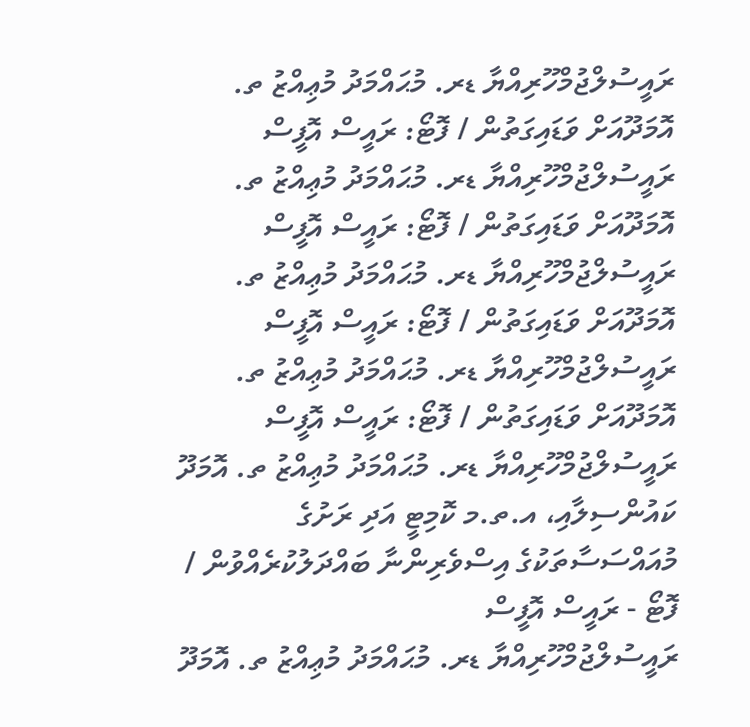ރައީސުލްޖުމްހޫރިއްޔާ ޑރ. މުޙައްމަދު މުޢިއްޒު ތ. އޮމަދޫއަށް ވަޑައިގަތުން / ފޮޓޯ: ރައީސް އޮފީސް
ރައީސުލްޖުމްހޫރިއްޔާ ޑރ. މުޙައްމަދު މުޢިއްޒު ތ. އޮމަދޫއަށް ވަޑައިގަތުން / ފޮޓޯ: ރައީސް އޮފީސް
ރައީސުލްޖުމްހޫރިއްޔާ ޑރ. މުޙައްމަދު މުޢިއްޒު ތ. އޮމަދޫއަށް ވަޑައިގަތުން / ފޮޓޯ: ރައީސް އޮފީސް
ރައީސުލްޖުމްހޫރިއްޔާ ޑރ. މުޙައްމަދު މުޢިއްޒު ތ. އޮމަދޫއަށް ވަޑައިގަތުން / ފޮޓޯ: ރައީސް އޮފީސް
ރައީސުލްޖުމްހޫރިއްޔާ ޑރ. މުޙައްމަދު މުޢިއްޒު ތ. އޮމަދޫ ކައުންސިލާއި، އ.ތ.މ ކޮމިޓީ އަދި ރަށުގެ މުއައްސަސާތަކުގެ އިސްވެރިންނާ ބައްދަލުކުރެއްވުން / ފޮޓޯ - ރައީސް އޮފީސް
ރައީސުލްޖުމްހޫރިއްޔާ ޑރ. މުޙައްމަދު މުޢިއްޒު ތ. އޮމަދޫ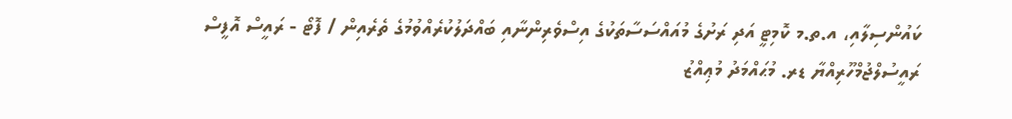ކައުންސިލާއި، އ.ތ.މ ކޮމިޓީ އަދި ރަށުގެ މުއައްސަސާތަކުގެ އިސްވެރިންނާއި ބައްދަލުކުރެއްވުމުގެ ތެރެއިން / ފޮޓޯ - ރައީސް އޮފީސް
ރައީސުލްޖުމްހޫރިއްޔާ ޑރ. މުޙައްމަދު މުޢިއްޒު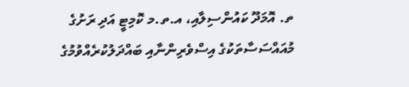ތ. އޮމަދޫ ކައުންސިލާއި، އ.ތ.މ ކޮމިޓީ އަދި ރަށުގެ މުއައްސަސާތަކުގެ އިސްވެރިންނާއި ބައްދަލުކުރެއްވުމުގެ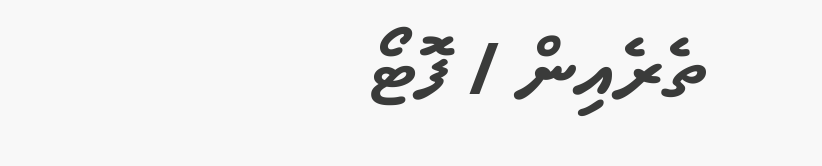ތެރެއިން / ފޮޓޯ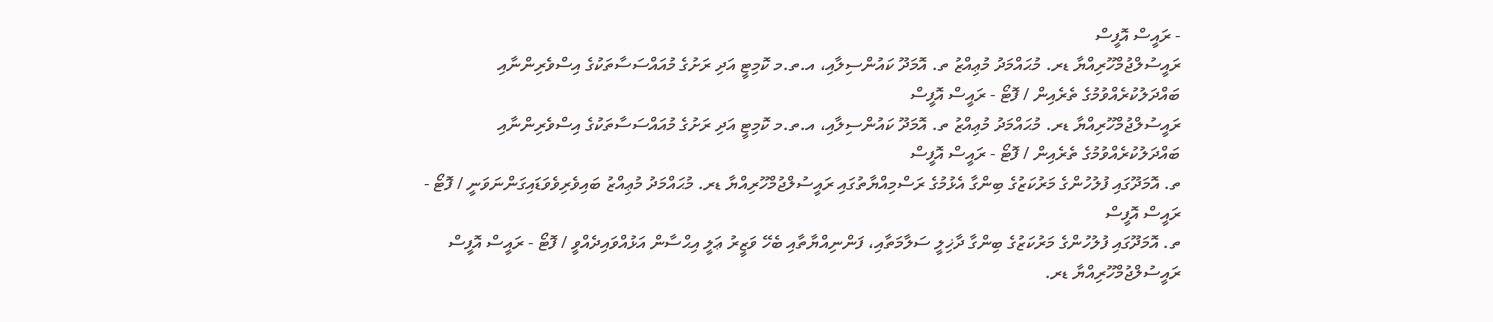- ރައީސް އޮފީސް
ރައީސުލްޖުމްހޫރިއްޔާ ޑރ. މުޙައްމަދު މުޢިއްޒު ތ. އޮމަދޫ ކައުންސިލާއި، އ.ތ.މ ކޮމިޓީ އަދި ރަށުގެ މުއައްސަސާތަކުގެ އިސްވެރިންނާއި ބައްދަލުކުރެއްވުމުގެ ތެރެއިން / ފޮޓޯ - ރައީސް އޮފީސް
ރައީސުލްޖުމްހޫރިއްޔާ ޑރ. މުޙައްމަދު މުޢިއްޒު ތ. އޮމަދޫ ކައުންސިލާއި، އ.ތ.މ ކޮމިޓީ އަދި ރަށުގެ މުއައްސަސާތަކުގެ އިސްވެރިންނާއި ބައްދަލުކުރެއްވުމުގެ ތެރެއިން / ފޮޓޯ - ރައީސް އޮފީސް
ތ. އޮމަދޫގައި ފުލުހުންގެ މަރުކަޒުގެ ބިންގާ އެޅުމުގެ ރަސްމިއްޔާތުގައި ރައީސުލްޖުމްހޫރިއްޔާ ޑރ. މުޙައްމަދު މުޢިއްޒު ބައިވެރިވެވަޑައިގަންނަވަނީ / ފޮޓޯ - ރައީސް އޮފީސް
ތ. އޮމަދޫގައި ފުލުހުންގެ މަރުކަޒުގެ ބިންގާ ދާޚިލީ ސަލާމަތާއި، ފަންނިއްޔާތާއި ބެހޭ ވަޒީރު ޢަލީ އިޙްސާން އަޅުއްވައިދެއްވީ / ފޮޓޯ - ރައީސް އޮފީސް
ރައީސުލްޖުމްހޫރިއްޔާ ޑރ.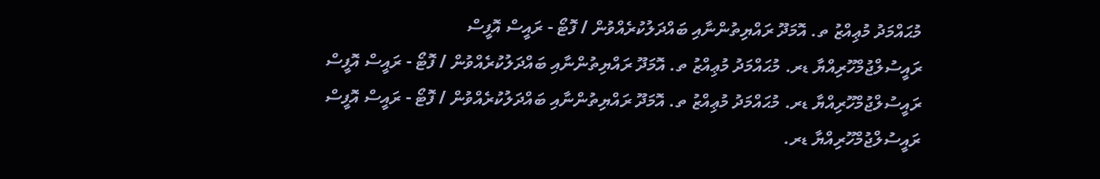މުޙައްމަދު މުޢިއްޒު ތ. އޮމަދޫ ރައްޔިތުންނާއި ބައްދަލުކުރެއްވުން / ފޮޓޯ - ރައީސް އޮފީސް
ރައީސުލްޖުމްހޫރިއްޔާ ޑރ. މުޙައްމަދު މުޢިއްޒު ތ. އޮމަދޫ ރައްޔިތުންނާއި ބައްދަލުކުރެއްވުން / ފޮޓޯ - ރައީސް އޮފީސް
ރައީސުލްޖުމްހޫރިއްޔާ ޑރ. މުޙައްމަދު މުޢިއްޒު ތ. އޮމަދޫ ރައްޔިތުންނާއި ބައްދަލުކުރެއްވުން / ފޮޓޯ - ރައީސް އޮފީސް
ރައީސުލްޖުމްހޫރިއްޔާ ޑރ.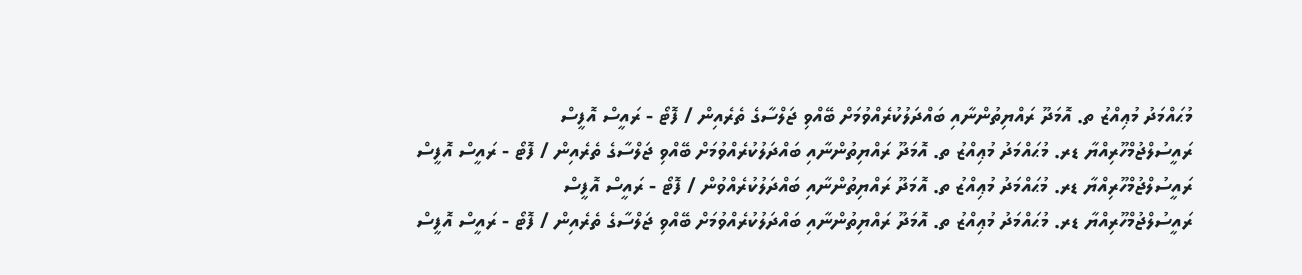މުޙައްމަދު މުޢިއްޒު ތ. އޮމަދޫ ރައްޔިތުންނާއި ބައްދަލުކުރެއްވުމަށް ބޭއްވި ޖަލްސާގެ ތެރެއިން / ފޮޓޯ - ރައީސް އޮފީސް
ރައީސުލްޖުމްހޫރިއްޔާ ޑރ. މުޙައްމަދު މުޢިއްޒު ތ. އޮމަދޫ ރައްޔިތުންނާއި ބައްދަލުކުރެއްވުމަށް ބޭއްވި ޖަލްސާގެ ތެރެއިން / ފޮޓޯ - ރައީސް އޮފީސް
ރައީސުލްޖުމްހޫރިއްޔާ ޑރ. މުޙައްމަދު މުޢިއްޒު ތ. އޮމަދޫ ރައްޔިތުންނާއި ބައްދަލުކުރެއްވުން / ފޮޓޯ - ރައީސް އޮފީސް
ރައީސުލްޖުމްހޫރިއްޔާ ޑރ. މުޙައްމަދު މުޢިއްޒު ތ. އޮމަދޫ ރައްޔިތުންނާއި ބައްދަލުކުރެއްވުމަށް ބޭއްވި ޖަލްސާގެ ތެރެއިން / ފޮޓޯ - ރައީސް އޮފީސް